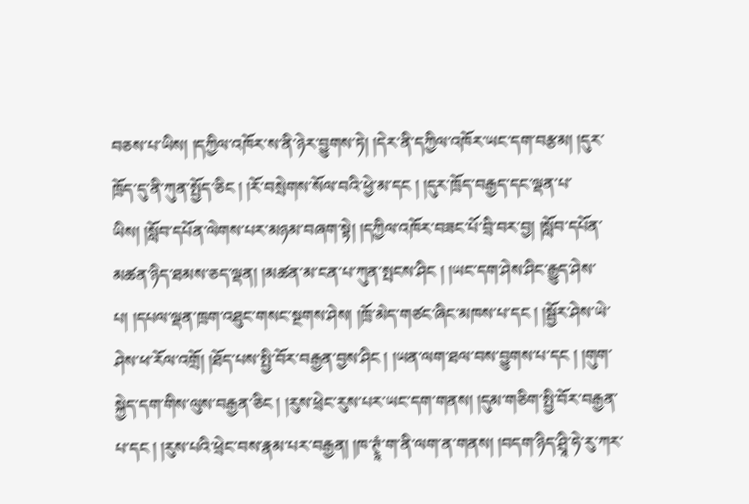བཅས་པ་ཡིས། །དཀྱིལ་འཁོར་ས་ནི་ཉེར་བྱུགས་ཏེ། །དེར་ནི་དཀྱིལ་འཁོར་ཡང་དག་བརྩམ། །དུར་ཁྲོད་དུ་ནི་ཀུན་སྤྱོད་ཅིང ། །རོ་བསྲེགས་སོལ་བའི་ཕྱེ་མ་དང ། །དུར་ཁྲོད་བརྒྱད་དང་ལྡན་པ་ཡིས། །སློབ་དཔོན་ལེགས་པར་མཉམ་བཞག་སྟེ། །དཀྱིལ་འཁོར་བཟང་པོ་བྲི་བར་བྱ། །སློབ་དཔོན་མཚན་ཉིད་ཐམས་ཅད་ལྡན། །མཚན་མ་ངན་པ་ཀུན་སྤངས་ཤིང ། །ཡང་དག་ཤེས་ཤིང་རྒྱུད་ཤེས་པ། །དཔལ་ལྡན་ཁྲག་འཐུང་གསང་སྔགས་ཤེས། །ཁྲོ་མེད་གཙང་ཞིང་མཁས་པ་དང ། །སྦྱོར་ཤེས་ཡེ་ཤེས་ཕ་རོལ་འགྲོ། །ཐོད་པས་སྤྱི་བོར་བརྒྱན་བྱས་ཤིང ། །ཡན་ལག་ཐལ་བས་བྱུགས་པ་དང ། །གུག་སྐྱེད་དག་གིས་ལུས་བརྒྱན་ཅིང ། །རུས་ཕྲེང་རུས་པར་ཡང་དག་གནས། །དུམ་གཅིག་སྤྱི་བོར་བརྒྱན་པ་དང ། །རུས་པའི་ཕྲེང་བས་རྣམ་པར་བརྒྱན། །ཁ་ཊྭཱཾ་ག་ནི་ལག་ན་གནས། །བདག་ཉིད་ཤྲཱི་ཧེ་རུ་ཀར་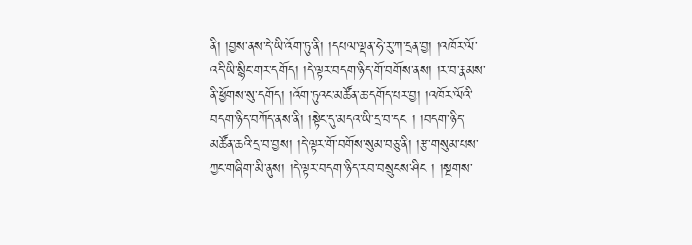ནི། །བྱས་ནས་དེ་ཡི་འོག་ཏུ་ནི། །དཔལ་ལྡན་ཧེ་རུ་ཀ་དྲན་བྱ། །འཁོར་ལོ་འདི་ཡི་སྙིང་གར་དགོད། །དེ་ལྟར་བདག་ཉིད་གོ་བགོས་ནས། །ར་བ་རྣམས་ནི་ཕྱོགས་སུ་དགོད། །འོག་ཏུའང་མཚོན་ཆ་དགོད་པར་བྱ། །འཁོར་ལོའི་བདག་ཉིད་བཀོད་ནས་ནི། །སྟེང་དུ་མདའ་ཡི་དྲ་བ་དང ། །བདག་ཉིད་མཚོན་ཆའི་དྲ་བ་བྱས། །དེ་ལྟར་གོ་བགོས་སུམ་བཅུ་ནི། །རྩ་གསུམ་པས་ཀྱང་གཞིག་མི་ནུས། །དེ་ལྟར་བདག་ཉིད་རབ་བསྲུངས་ཤིང ། །སྔགས་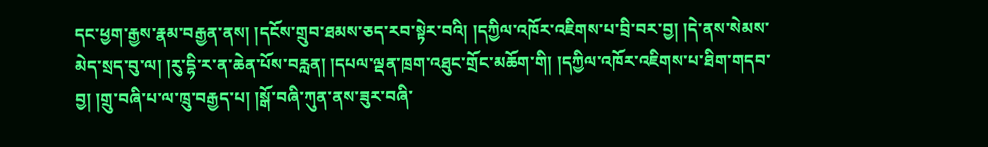དང་ཕྱག་རྒྱས་རྣམ་བརྒྱན་ནས། །དངོས་གྲུབ་ཐམས་ཅད་རབ་སྟེར་བའི། །དཀྱིལ་འཁོར་འཇིགས་པ་བྲི་བར་བྱ། །དེ་ནས་སེམས་མེད་སྲད་བུ་ལ། །རུ་དྷི་ར་ན་ཆེན་པོས་བརླན། །དཔལ་ལྡན་ཁྲག་འཐུང་གྲོང་མཆོག་གི། །དཀྱིལ་འཁོར་འཇིགས་པ་ཐིག་གདབ་བྱ། །གྲུ་བཞི་པ་ལ་ཁྲུ་བརྒྱད་པ། །སྒོ་བཞི་ཀུན་ནས་ཟུར་བཞི་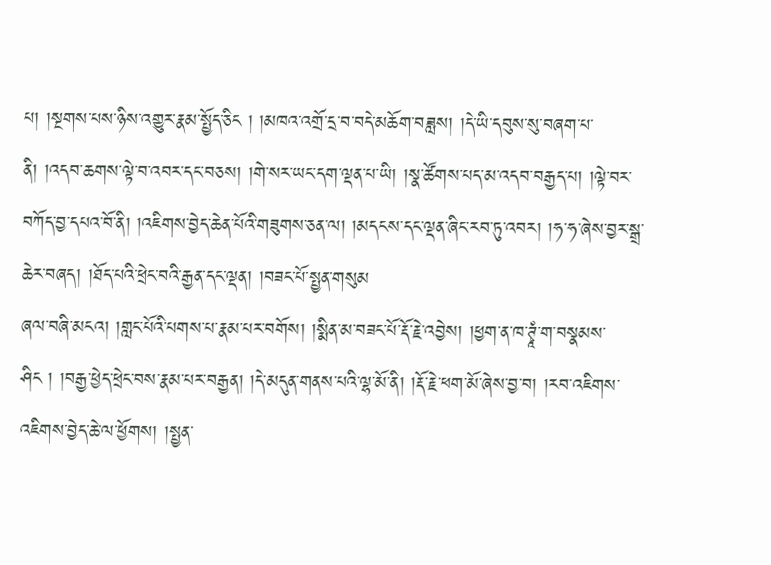པ། །སྔགས་པས་ཉིས་འགྱུར་རྣམ་སྤྱོད་ཅིང ། །མཁའ་འགྲོ་དྲ་བ་བདེ་མཆོག་བཟླས། །དེ་ཡི་དབུས་སུ་བཞག་པ་ནི། །འདབ་ཆགས་ལྟེ་བ་འབར་དང་བཅས། །གེ་སར་ཡང་དག་ལྡན་པ་ཡི། །སྣ་ཚོགས་པད་མ་འདབ་བརྒྱད་པ། །ལྟེ་བར་བཀོད་བྱ་དཔའ་བོ་ནི། །འཇིགས་བྱེད་ཆེན་པོའི་གཟུགས་ཅན་ལ། །མདངས་དང་ལྡན་ཞིང་རབ་ཏུ་འབར། །ཧ་ཧ་ཞེས་བྱར་སྒྲ་ཆེར་བཞད། །ཐོད་པའི་ཕྲེང་བའི་རྒྱན་དང་ལྡན། །བཟང་པོ་སྤྱན་གསུམ
ཞལ་བཞི་མངའ། །གླང་པོའི་པགས་པ་རྣམ་པར་བགོས། །སྨིན་མ་བཟང་པོ་རྡོ་རྗེ་འབྱེས། །ཕྱག་ན་ཁ་ཊྭཱཾ་ག་བསྣམས་ཤིང ། །བརྒྱ་ཕྱེད་ཕྲེང་བས་རྣམ་པར་བརྒྱན། །དེ་མདུན་གནས་པའི་ལྷ་མོ་ནི། །རྡོ་རྗེ་ཕག་མོ་ཞེས་བྱ་བ། །རབ་འཇིགས་འཇིགས་བྱེད་ཆེ་ལ་ཕྱོགས། །སྤྱན་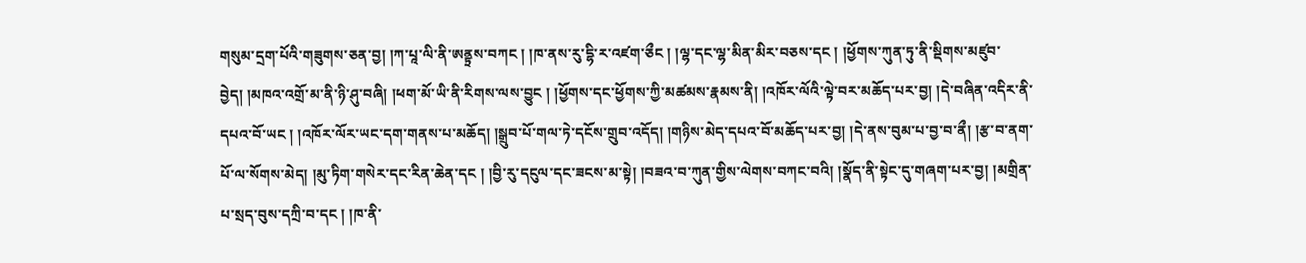གསུམ་དྲག་པོའི་གཟུགས་ཅན་བྱ། །ཀ་པཱ་ལི་ནི་ཨནྟྲས་བཀང ། །ཁ་ནས་རུ་དྷི་ར་འཛག་ཅྀང ། །ལྷ་དང་ལྷ་མིན་མིར་བཅས་དང ། །ཕྱོགས་ཀུན་ཏུ་ནི་སྡིགས་མཛུབ་བྱེད། །མཁའ་འགྲོ་མ་ནི་ཉི་ཤུ་བཞི། །ཕག་མོ་ཡི་ནི་རིགས་ལས་བྱུང ། །ཕྱོགས་དང་ཕྱོགས་ཀྱི་མཚམས་རྣམས་ནི། །འཁོར་ལོའི་ལྟེ་བར་མཆོད་པར་བྱ། །དེ་བཞིན་འདིར་ནི་དཔའ་བོ་ཡང ། །འཁོར་ལོར་ཡང་དག་གནས་པ་མཆོད། །སྒྲུབ་པོ་གལ་ཏེ་དངོས་གྲུབ་འདོད། །གཉིས་མེད་དཔའ་བོ་མཆོད་པར་བྱ། །དེ་ནས་བུམ་པ་བྱ་བ་ནྀ། །རྩ་བ་ནག་པོ་ལ་སོགས་མེད། །མུ་ཏིག་གསེར་དང་རིན་ཆེན་དང ། །བྱི་རུ་དངུལ་དང་ཟངས་མ་སྟེ། །བཟའ་བ་ཀུན་གྱིས་ལེགས་བཀང་བའི། །སྣོད་ནི་སྟེང་དུ་གཞག་པར་བྱ། །མགྲིན་པ་སྲད་བུས་དཀྲི་བ་དང ། །ཁ་ནི་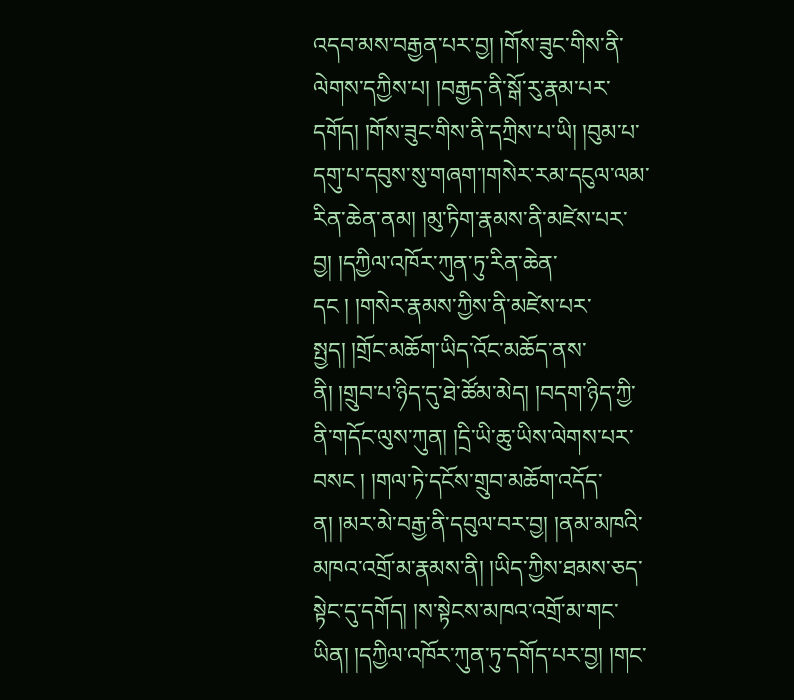འདབ་མས་བརྒྱན་པར་བྱ། །གོས་ཟུང་གིས་ནི་ལེགས་དཀྱིས་པ། །བརྒྱད་ནི་སྒོ་རུ་རྣམ་པར་དགོད། །གོས་ཟུང་གིས་ནི་དཀྲིས་པ་ཡི། །བུམ་པ་དགུ་པ་དབུས་སུ་གཞག་།གསེར་རམ་དངུལ་ལམ་རིན་ཆེན་ནམ། །མུ་ཏིག་རྣམས་ནི་མཛེས་པར་བྱ། །དཀྱིལ་འཁོར་ཀུན་ཏུ་རིན་ཆེན་དང ། །གསེར་རྣམས་ཀྱིས་ནི་མཛེས་པར་སྤྱད། །གྲོང་མཆོག་ཡིད་འོང་མཆོད་ནས་ནི། །གྲུབ་པ་ཉིད་དུ་ཐེ་ཚོམ་མེད། །བདག་ཉིད་ཀྱི་ནི་གདོང་ལུས་ཀུན། །དྲི་ཡི་ཆུ་ཡིས་ལེགས་པར་བསང ། །གལ་ཏེ་དངོས་གྲུབ་མཆོག་འདོད་ན། །མར་མེ་བརྒྱ་ནི་དབུལ་བར་བྱ། །ནམ་མཁའི་མཁའ་འགྲོ་མ་རྣམས་ནི། །ཡིད་ཀྱིས་ཐམས་ཅད་སྟེང་དུ་དགོད། །ས་སྟེངས་མཁའ་འགྲོ་མ་གང་ཡིན། །དཀྱིལ་འཁོར་ཀུན་ཏུ་དགོད་པར་བྱ། །གང་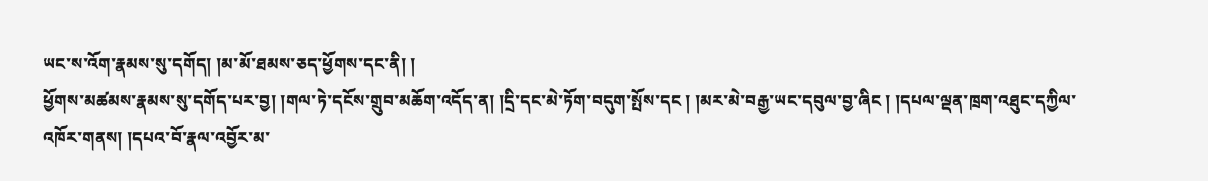ཡང་ས་འོག་རྣམས་སུ་དགོད། །མ་མོ་ཐམས་ཅད་ཕྱོགས་དང་ནི། །
ཕྱོགས་མཚམས་རྣམས་སུ་དགོད་པར་བྱ། །གལ་ཏེ་དངོས་གྲུབ་མཆོག་འདོད་ན། །དྲི་དང་མེ་ཏོག་བདུག་སྤོས་དང ། །མར་མེ་བརྒྱ་ཡང་དབུལ་བྱ་ཞིང ། །དཔལ་ལྡན་ཁྲག་འཐུང་དཀྱིལ་འཁོར་གནས། །དཔའ་བོ་རྣལ་འབྱོར་མ་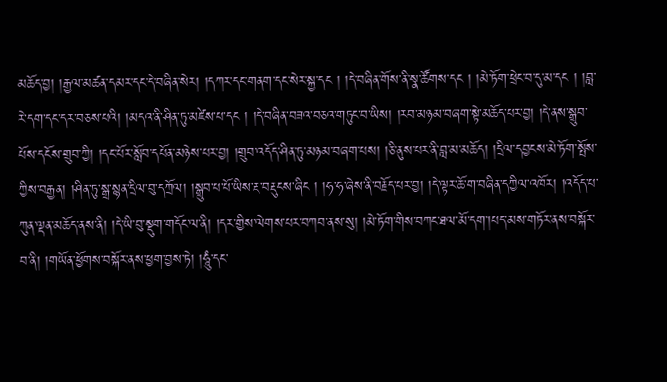མཆོད་བྱ། །རྒྱལ་མཚན་དམར་དང་དེ་བཞིན་སེར། །དཀར་དང་གནག་དང་སེར་སྐྱ་དང ། །དེ་བཞིན་གོས་ནི་སྣ་ཚོགས་དང ། །མེ་ཏོག་ཕྲེང་བ་དུ་མ་དང ། །བླ་རེ་དག་དང་དར་བཅས་པའི། །མདའ་ནི་ཤིན་ཏུ་མཛེས་པ་དང ། །དེ་བཞིན་བཟའ་བཅའ་གཏུང་བ་ཡིས། །རབ་མཉམ་བཞག་སྟེ་མཆོད་པར་བྱ། །དེ་ནས་སྒྲུབ་པོས་དངོས་གྲུབ་ཀྱི། །དང་པོར་སློབ་དཔོན་མཉེས་པར་བྱ། །གྲུབ་འདོད་ཤིན་ཏུ་མཉམ་བཞག་པས། །ཅི་ནུས་པར་ནི་བླ་མ་མཆོད། །དྲིལ་དབྱངས་མེ་ཏོག་སྤོས་ཀྱིས་བརྒྱན། །ཤིན་ཏུ་སྒྲ་སྙན་དྲིལ་བུ་དཀྲོལ། །སྒྲུབ་པ་པོ་ཡིས་རྔ་བརྡུངས་ཞིང ། །ཧ་ཧ་ཞེས་ནི་བརྗོད་པར་བྱ། །དེ་ལྟར་ཆོ་ག་བཞིན་དཀྱིལ་འཁོར། །འདོད་པ་ཀུན་ལྡན་མཆོད་ནས་ནི། །དེ་ཡི་བུ་སྡུག་གདོང་ལ་ནི། །དར་གྱིས་ལེགས་པར་བཀབ་ནས་སུ། །མེ་ཏོག་གིས་བཀང་ཐལ་མོ་དག་།པད་མས་གཏོར་ནས་བསྐོར་བ་ནི། །གཡོན་ཕྱོགས་བསྐོར་ནས་ཕྱག་བྱས་ཏེ། །ཧཱུཾ་དང་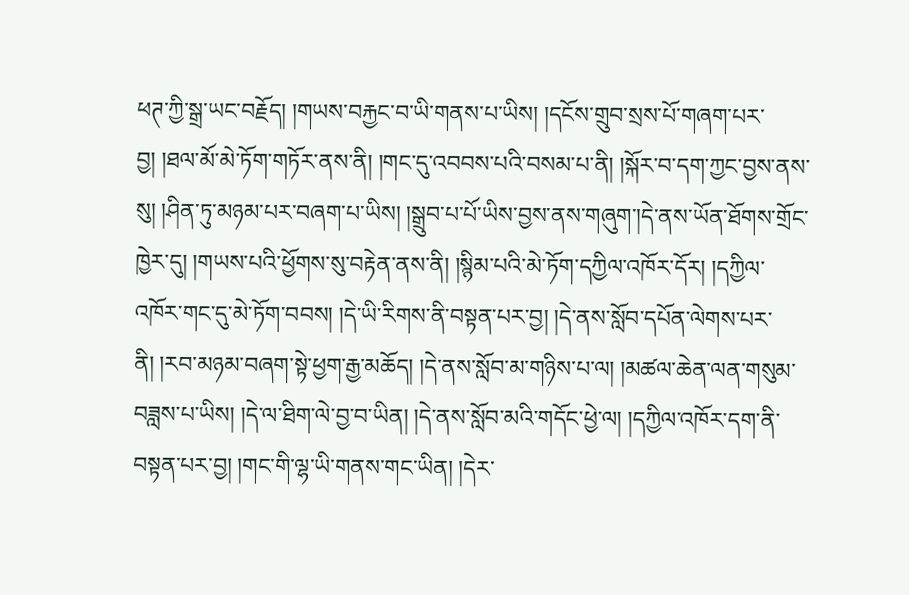ཕཊ་ཀྱི་སྒྲ་ཡང་བརྗོད། །གཡས་བརྐྱང་བ་ཡི་གནས་པ་ཡིས། །དངོས་གྲུབ་སྲས་པོ་གཞག་པར་བྱ། །ཐལ་མོ་མེ་ཏོག་གཏོར་ནས་ནི། །གང་དུ་འབབས་པའི་བསམ་པ་ནི། །སྐོར་བ་དག་ཀྱང་བྱས་ནས་སུ། །ཤིན་ཏུ་མཉམ་པར་བཞག་པ་ཡིས། །སྒྲུབ་པ་པོ་ཡིས་བྱས་ནས་གཞུག་།དེ་ནས་ཡོན་ཐོགས་གྲོང་ཁྱེར་དུ། །གཡས་པའི་ཕྱོགས་སུ་བརྟེན་ནས་ནི། །སྙིམ་པའི་མེ་ཏོག་དཀྱིལ་འཁོར་དོར། །དཀྱིལ་འཁོར་གང་དུ་མེ་ཏོག་བབས། །དེ་ཡི་རིགས་ནི་བསྟན་པར་བྱ། །དེ་ནས་སློབ་དཔོན་ལེགས་པར་ནི། །རབ་མཉམ་བཞག་སྟེ་ཕྱག་རྒྱ་མཆོད། །དེ་ནས་སློབ་མ་གཉིས་པ་ལ། །མཚལ་ཆེན་ལན་གསུམ་བཟླས་པ་ཡིས། །དེ་ལ་ཐིག་ལེ་བྱ་བ་ཡིན། །དེ་ནས་སློབ་མའི་གདོང་ཕྱེ་ལ། །དཀྱིལ་འཁོར་དག་ནི་བསྟན་པར་བྱ། །གང་གི་ལྷ་ཡི་གནས་གང་ཡིན། །དེར་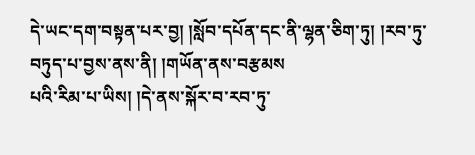དེ་ཡང་དག་བསྟན་པར་བྱ། །སློབ་དཔོན་དང་ནི་ལྷན་ཅིག་ཏུ། །རབ་ཏུ་བཏུད་པ་བྱས་ནས་ནི། །གཡོན་ནས་བརྩམས
པའི་རིམ་པ་ཡིས། །དེ་ནས་སྐོར་བ་རབ་ཏུ་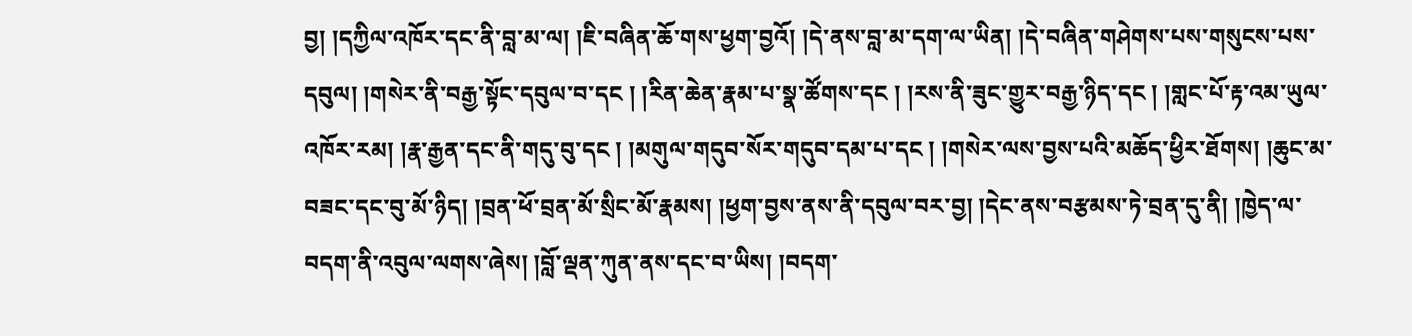བྱ། །དཀྱིལ་འཁོར་དང་ནི་བླ་མ་ལ། །ཇི་བཞིན་ཆོ་གས་ཕྱག་བྱའོ། །དེ་ནས་བླ་མ་དག་ལ་ཡིན། །དེ་བཞིན་གཤེགས་པས་གསུངས་པས་དབུལ། །གསེར་ནི་བརྒྱ་སྟོང་དབུལ་བ་དང ། །རིན་ཆེན་རྣམ་པ་སྣ་ཚོགས་དང ། །རས་ནི་ཟུང་གྱུར་བརྒྱ་ཉིད་དང ། །གླང་པོ་རྟ་འམ་ཡུལ་འཁོར་རམ། །རྣ་རྒྱན་དང་ནི་གདུ་བུ་དང ། །མགུལ་གདུབ་སོར་གདུབ་དམ་པ་དང ། །གསེར་ལས་བྱས་པའི་མཆོད་ཕྱིར་ཐོགས། །ཆུང་མ་བཟང་དང་བུ་མོ་ཉིད། །བྲན་ཕོ་བྲན་མོ་སྲིང་མོ་རྣམས། །ཕྱག་བྱས་ནས་ནི་དབུལ་བར་བྱ། །དེང་ནས་བརྩམས་ཏེ་བྲན་དུ་ནི། །ཁྱེད་ལ་བདག་ནི་འབུལ་ལགས་ཞེས། །བློ་ལྡན་ཀུན་ནས་དང་བ་ཡིས། །བདག་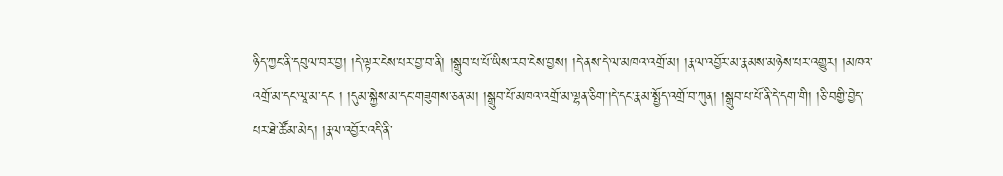ཉིད་ཀྱང་ནི་དབུལ་བར་བྱ། །དེ་ལྟར་ངེས་པར་བྱ་བ་ནི། །སྒྲུབ་པ་པོ་ཡིས་རབ་ངེས་བྱས། །དེ་ནས་དེ་ལ་མཁའ་འགྲོ་མ། །རྣལ་འབྱོར་མ་རྣམས་མཉེས་པར་འགྱུར། །མཁའ་འགྲོ་མ་དང་ལཱ་མ་དང ། །དུམ་སྐྱེས་མ་དང་གཟུགས་ཅན་མ། །སྒྲུབ་པོ་མཁའ་འགྲོ་མ་ལྷན་ཅིག་།དེ་དང་རྣམ་སྤྱོད་འགྲོ་བ་ཀུན། །སྒྲུབ་པ་པོ་ནི་དེ་དག་གི། །ཅི་བགྱི་བྱེད་པར་ཐེ་ཚོམ་མེད། །རྣལ་འབྱོར་འདི་ནི་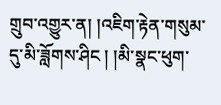གྲུབ་འགྱུར་ན། །འཇིག་རྟེན་གསུམ་དུ་མི་ཟློགས་ཤིང ། །མི་སྣང་ཕུག་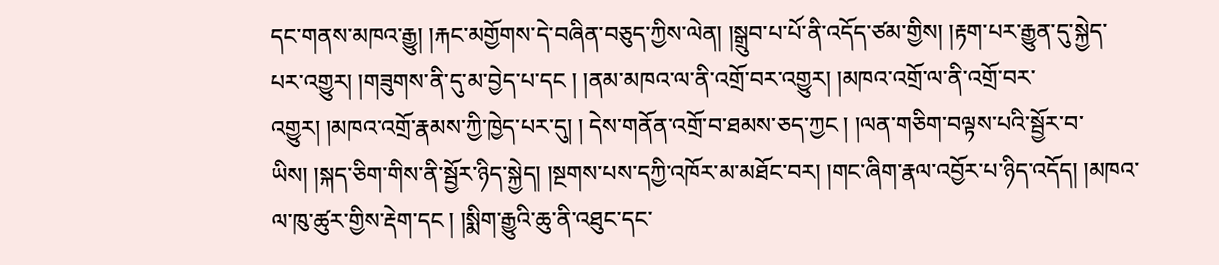དང་གནས་མཁའ་རྒྱུ། །རྐང་མགྱོགས་དེ་བཞིན་བཅུད་ཀྱིས་ལེན། །སྒྲུབ་པ་པོ་ནི་འདོད་ཙམ་གྱིས། །རྟག་པར་རྒྱུན་དུ་སྐྱེད་པར་འགྱུར། །གཟུགས་ནི་དུ་མ་བྱེད་པ་དང ། །ནམ་མཁའ་ལ་ནི་འགྲོ་བར་འགྱུར། །མཁའ་འགྲོ་ལ་ནི་འགྲོ་བར་འགྱུར། །མཁའ་འགྲོ་རྣམས་ཀྱི་ཁྱེད་པར་དུ། ། དེས་གནོན་འགྲོ་བ་ཐམས་ཅད་ཀྱང ། །ལན་གཅིག་བལྟས་པའི་སྦྱོར་བ་ཡིས། །སྐད་ཅིག་གིས་ནི་སྦྱོར་ཉིད་སྐྱེད། །སྔགས་པས་དཀྱི་འཁོར་མ་མཐོང་བར། །གང་ཞིག་རྣལ་འབྱོར་པ་ཉིད་འདོད། །མཁའ་ལ་ཁུ་ཚུར་གྱིས་རྡེག་དང ། །སྨིག་རྒྱུའི་ཆུ་ནི་འཐུང་དང་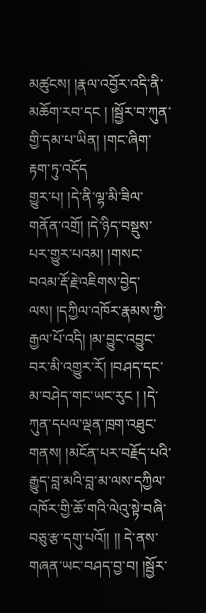མཚུངས། །རྣལ་འབྱོར་འདི་ནི་མཆོག་རབ་དང ། །སྦྱོར་བ་ཀུན་གྱི་དམ་པ་ཡིན། །གང་ཞིག་རྟག་ཏུ་འདོད
གྱུར་པ། །དེ་ནི་ལྷ་མི་ཟིལ་གནོན་འགྲོ། །དེ་ཉིད་བསྡུས་པར་གྱུར་པའམ། །གསང་བའམ་རྡོ་རྗེ་འཇིགས་བྱེད་ལས། །དཀྱིལ་འཁོར་རྣམས་ཀྱི་རྒྱལ་པོ་འདི། །མ་བྱུང་འབྱུང་བར་མི་འགྱུར་རོ། །བཤད་དང་མ་བཤེད་གང་ཡང་རུང ། །དེ་ཀུན་དཔལ་ལྡན་ཁྲག་འཐུང་གནས། །མངོན་པར་བརྗོད་པའི་རྒྱུད་བླ་མའི་བླ་མ་ལས་དཀྱིལ་འཁོར་གྱི་ཆོ་གའི་ལེའུ་སྟེ་བཞི་བཅུ་རྩ་དགུ་པའོ།། །། དེ་ནས་གཞན་ཡང་བཤད་བྱ་བ། །སྦྱོར་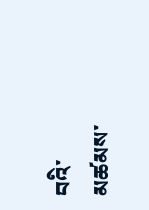བའི་མཚམས་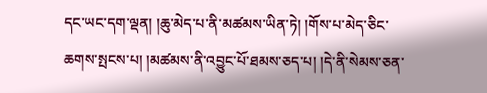དང་ཡང་དག་ལྡན། །ཆུ་མེད་པ་ནི་མཚམས་ཡིན་ཏེ། །གོས་པ་མེད་ཅིང་ཆགས་སྤངས་པ། །མཚམས་ནི་འབྱུང་པོ་ཐམས་ཅད་པ། །དེ་ནི་སེམས་ཅན་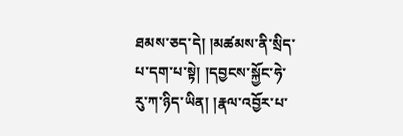ཐམས་ཅད་དེ། །མཚམས་ནི་སྲིད་པ་དག་པ་སྟེ། །དབྱངས་སྐྱོང་ཧེ་རུ་ཀ་ཉིད་ཡིན། །རྣལ་འབྱོར་པ་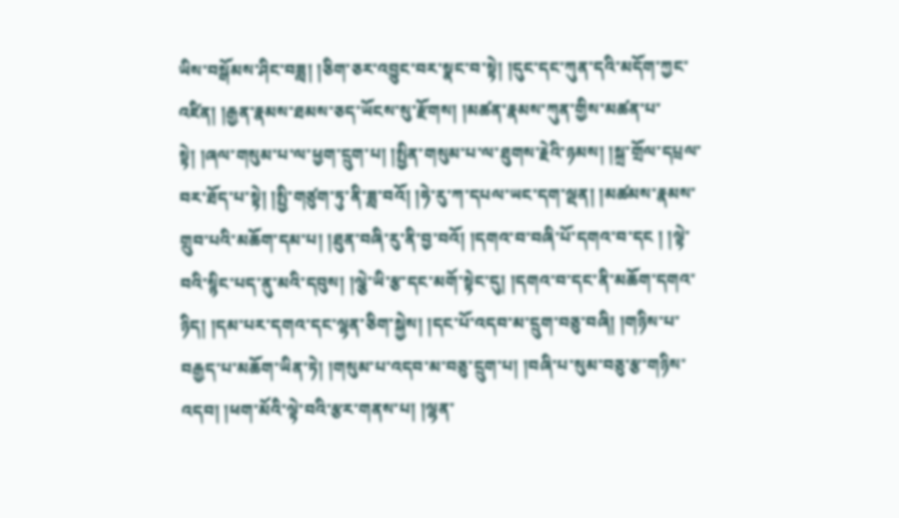ཡིས་བསྒོམས་ཤིང་བཟླ། །ཅིག་ཅར་འབྱུང་བར་སྣང་བ་སྟེ། །དུང་དང་ཀུན་དའི་མདོག་ཀྱང་འཛིན། །རྒྱན་རྣམས་ཐམས་ཅད་ཡོངས་སུ་རྫོགས། །མཚན་རྣམས་ཀུན་གྱིས་མཚན་པ་སྟེ། །ཞལ་གསུམ་པ་ལ་ཕྱག་དྲུག་པ། །སྤྱིན་གསུམ་པ་ལ་ཐུགས་རྗེའི་ཉམས། །སྐྲ་གྲོལ་དཔྲལ་བར་ཐོད་པ་སྟེ། །སྤྱི་གཙུག་ཏུ་ནི་ཟླ་བའོ། །ཧེ་རུ་ཀ་དཔལ་ཡང་དག་ལྡན། །མཚམས་རྣམས་གྲུབ་པའི་མཆོག་དམ་པ། །ཐུན་བཞི་རུ་ནི་བྱ་བའོ། །དགའ་བ་བཞི་པོ་དགའ་བ་དང ། །ལྟེ་བའི་སྙིང་པད་ནུ་མའི་དབུས། །ལྕེ་ཡི་རྩ་དང་མགོ་སྟེང་དུ། །དགའ་བ་དང་ནི་མཆོག་དགའ་ཉིད། །དམ་པར་དགའ་དང་ལྷན་ཅིག་སྐྱེས། །དང་པོ་འདབ་མ་དྲུག་བཅུ་བཞི། །གཉིས་པ་བརྒྱད་པ་མཆོག་ཡིན་ཏེ། །གསུམ་པ་འདབ་མ་བཅུ་དྲུག་པ། །བཞི་པ་སུམ་བཅུ་རྩ་གཉིས་འདབ། །ཕག་མོའི་ལྟེ་བའི་རྩར་གནས་པ། །ལྷན་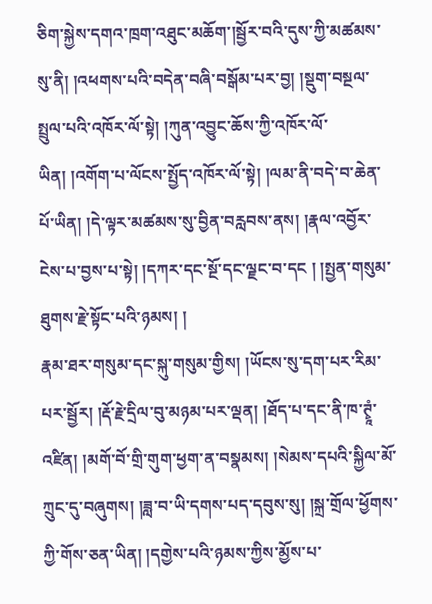ཅིག་སྐྱེས་དགའ་ཁྲག་འཐུང་མཆོག་།སྦྱོར་བའི་དུས་ཀྱི་མཚམས་སུ་ནི། །འཕགས་པའི་བདེན་བཞི་བསྒོམ་པར་བྱ། །སྡུག་བསྔལ་སྤྲུལ་པའི་འཁོར་ལོ་སྟེ། །ཀུན་འབྱུང་ཆོས་ཀྱི་འཁོར་ལོ་ཡིན། །འགོག་པ་ལོངས་སྤྱོད་འཁོར་ལོ་སྟེ། །ལམ་ནི་བདེ་བ་ཆེན་པོ་ཡིན། །དེ་ལྟར་མཚམས་སུ་བྱིན་བརླབས་ནས། །རྣལ་འབྱོར་ངེས་པ་བྱས་པ་སྟེ། །དཀར་དང་སྔོ་དང་ལྗང་བ་དང ། །སྤྱན་གསུམ་ཐུགས་རྗེ་སྟོང་པའི་ཉམས། །
རྣམ་ཐར་གསུམ་དང་སྐུ་གསུམ་གྱིས། །ཡོངས་སུ་དག་པར་རིམ་པར་སྦྱོར། །རྡོ་རྗེ་དྲིལ་བུ་མཉམ་པར་ལྡན། །ཐོད་པ་དང་ནི་ཁ་ཊྭཱཾ་འཛིན། །མགོ་བོ་གྲི་གུག་ཕྱག་ན་བསྣམས། །སེམས་དཔའི་སྐྱིལ་མོ་ཀྲུང་དུ་བཞུགས། །ཟླ་བ་ཡི་དགས་པད་དབུས་སུ། །སྐྲ་གྲོལ་ཕྱོགས་ཀྱི་གོས་ཅན་ཡིན། །དགྱེས་པའི་ཉམས་ཀྱིས་མྱོས་པ་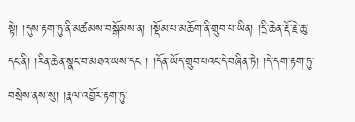སྟེ། །དུས་རྟག་ཏུ་ནི་མཚམས་བསྒོམས་ན། །སྡོམ་པ་མཆོག་ནི་གྲུབ་པ་ཡིན། །དྲི་ཆེན་རྡོ་རྗེ་ཆུ་དང་ནི། །རིན་ཆེན་སྣང་བ་མཐའ་ཡས་དང ། །དོན་ཡོད་གྲུབ་པའང་དེ་བཞིན་ཏེ། །དེ་དག་རྟག་ཏུ་བསྲེས་ནས་སུ། །རྣལ་འབྱོར་རྟག་ཏུ་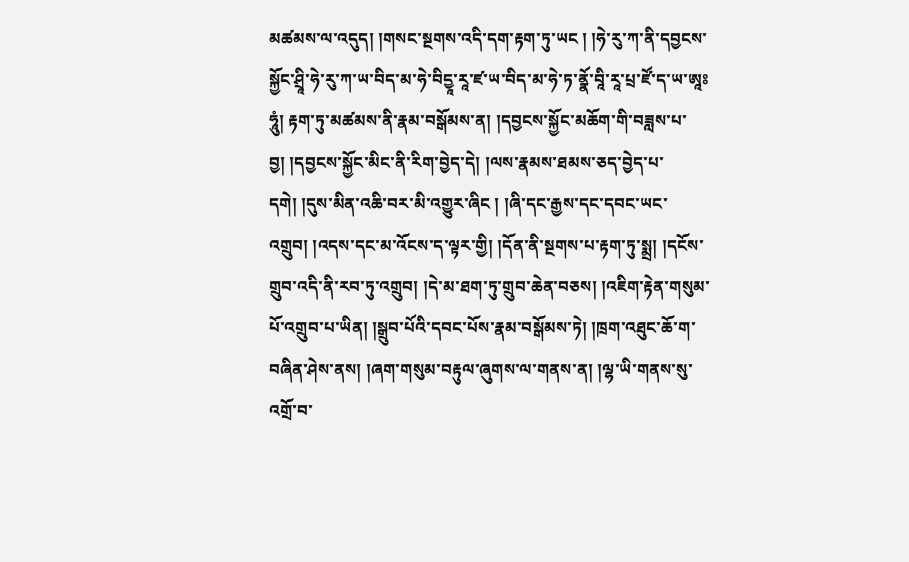མཚམས་ལ་འདུད། །གསང་སྔགས་འདི་དག་རྟག་ཏུ་ཡང ། །ཧེ་རུ་ཀ་ནི་དབྱངས་སྐྱོང་ཤྲཱི་ཧེ་རུ་ཀ་ཡ་བིད་མ་ཧེ་བིདྱཱ་རཱ་ཛ་ཡ་བིད་མ་ཧེ་ཏ་ནྣོ་བཱི་རཱ་པྲ་ཛོ་ད་ཡ་ཨཱཿ ཧཱུཾ། རྟག་ཏུ་མཚམས་ནི་རྣམ་བསྒོམས་ན། །དབྱངས་སྐྱོང་མཆོག་གི་བཟླས་པ་བྱ། །དབྱངས་སྐྱོང་མིང་ནི་རིག་བྱེད་དེ། །ལས་རྣམས་ཐམས་ཅད་བྱེད་པ་དགེ། །དུས་མིན་འཆི་བར་མི་འགྱུར་ཞིང ། །ཞི་དང་རྒྱས་དང་དབང་ཡང་འགྲུབ། །འདས་དང་མ་འོངས་ད་ལྟར་གྱི། །དོན་ནི་སྔགས་པ་རྟག་ཏུ་སྨྲ། །དངོས་གྲུབ་འདི་ནི་རབ་ཏུ་འགྲུབ། །དེ་མ་ཐག་ཏུ་གྲུབ་ཆེན་བཅས། །འཇིག་རྟེན་གསུམ་པོ་འགྲུབ་པ་ཡིན། །སྒྲུབ་པོའི་དབང་པོས་རྣམ་བསྒོམས་ཏེ། །ཁྲག་འཐུང་ཆོ་ག་བཞིན་ཤེས་ནས། །ཞག་གསུམ་བརྟུལ་ཞུགས་ལ་གནས་ན། །ལྷ་ཡི་གནས་སུ་འགྲོ་བ་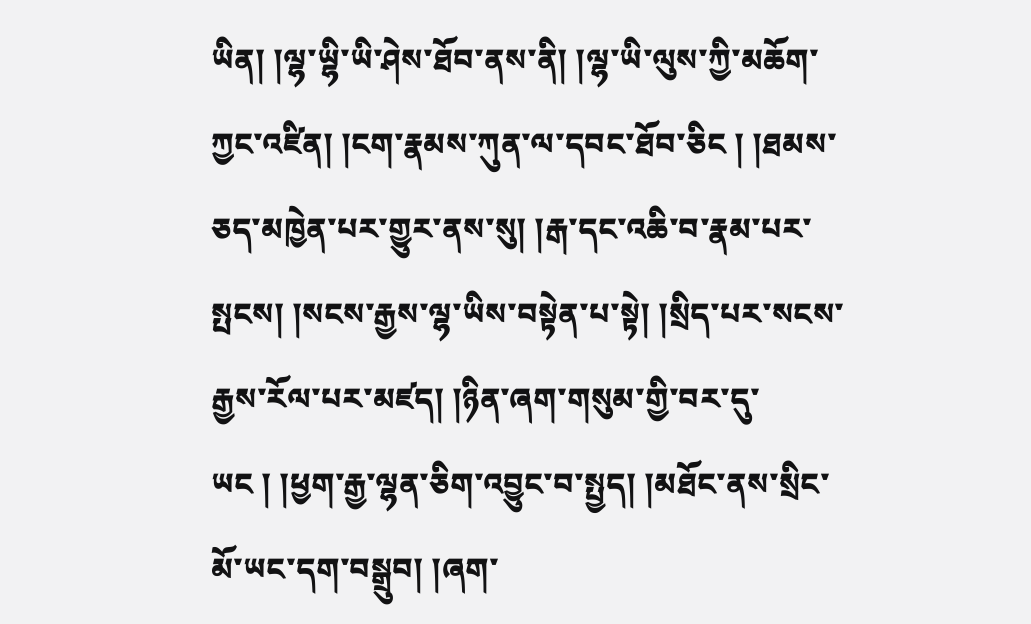ཡིན། །ལྷ་ཡྷི་ཡི་ཤེས་ཐོབ་ནས་ནི། །ལྷ་ཡི་ལུས་ཀྱི་མཆོག་ཀྱང་འཛིན། །ངག་རྣམས་ཀུན་ལ་དབང་ཐོབ་ཅིང ། །ཐམས་ཅད་མཁྱེན་པར་གྱུར་ནས་སུ། །རྒ་དང་འཆི་བ་རྣམ་པར་སྤངས། །སངས་རྒྱས་ལྷ་ཡིས་བསྟེན་པ་སྟེ། །སྲིད་པར་སངས་རྒྱས་རོལ་པར་མཛད། །ཉིན་ཞག་གསུམ་གྱི་བར་དུ་ཡང ། །ཕྱག་རྒྱ་ལྷན་ཅིག་འབྱུང་བ་སྤྱད། །མཐོང་ནས་སྲིང་མོ་ཡང་དག་བསྒྲུབ། །ཞག་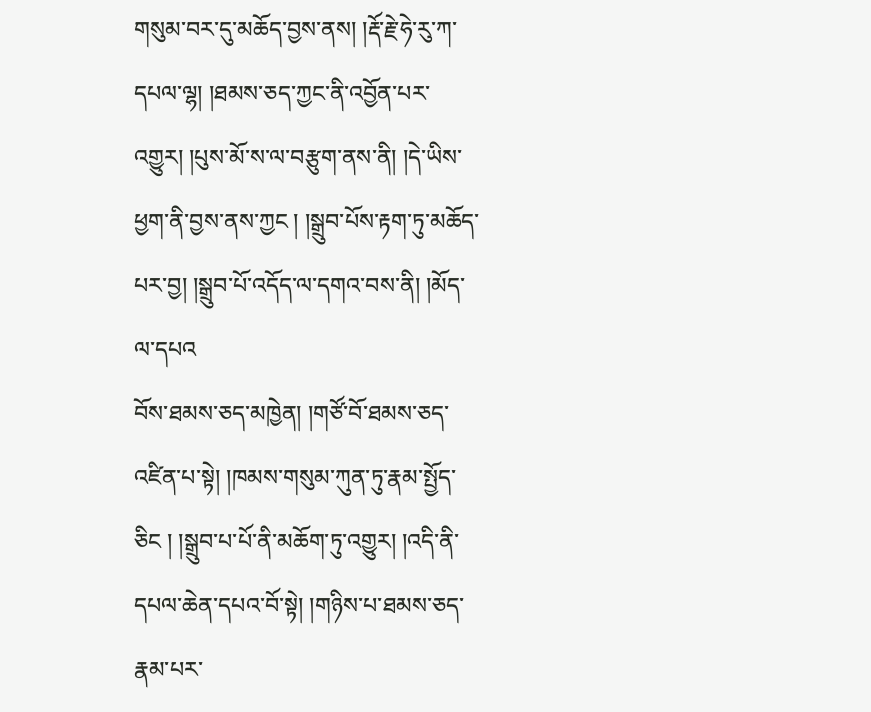གསུམ་བར་དུ་མཆོད་བྱས་ནས། །རྡོ་རྗེ་ཧེ་རུ་ཀ་དཔལ་ལྷ། །ཐམས་ཅད་ཀྱང་ནི་འབྱོན་པར་འགྱུར། །པུས་མོ་ས་ལ་བརྩུག་ནས་ནི། །དེ་ཡིས་ཕྱག་ནི་བྱས་ནས་ཀྱང ། །སྒྲུབ་པོས་རྟག་ཏུ་མཆོད་པར་བྱ། །སྒྲུབ་པོ་འདོད་ལ་དགའ་བས་ནི། །མོད་ལ་དཔའ
བོས་ཐམས་ཅད་མཁྱེན། །གཙོ་བོ་ཐམས་ཅད་འཛིན་པ་སྟེ། །ཁམས་གསུམ་ཀུན་ཏུ་རྣམ་སྤྱོད་ཅིང ། །སྒྲུབ་པ་པོ་ནི་མཆོག་ཏུ་འགྱུར། །འདི་ནི་དཔལ་ཆེན་དཔའ་བོ་སྟེ། །གཉིས་པ་ཐམས་ཅད་རྣམ་པར་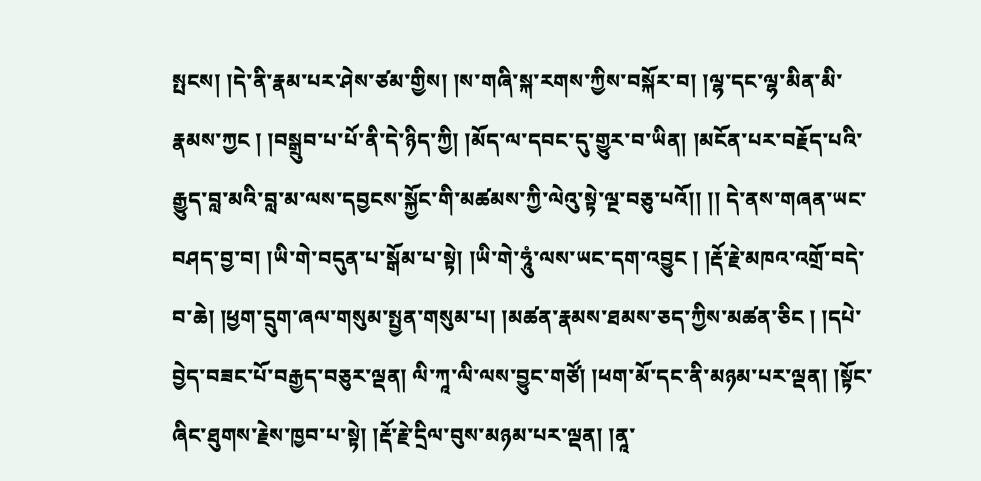སྤངས། །དེ་ནི་རྣམ་པར་ཤེས་ཙམ་གྱིས། །ས་གཞི་སྐ་རགས་ཀྱིས་བསྐོར་བ། །ལྷ་དང་ལྷ་མིན་མི་རྣམས་ཀྱང ། །བསྒྲུབ་པ་པོ་ནི་དེ་ཉིད་ཀྱི། །མོད་ལ་དབང་དུ་གྱུར་བ་ཡིན། །མངོན་པར་བརྗོད་པའི་རྒྱུད་བླ་མའི་བླ་མ་ལས་དབྱངས་སྐྱོང་གི་མཚམས་ཀྱི་ལེའུ་སྟེ་ལྔ་བཅུ་པའོ།། །། དེ་ནས་གཞན་ཡང་བཤད་བྱ་བ། །ཡི་གེ་བདུན་པ་སྒོམ་པ་སྟེ། །ཡི་གེ་ཧཱུཾ་ལས་ཡང་དག་འབྱུང ། །རྡོ་རྗེ་མཁའ་འགྲོ་བདེ་བ་ཆེ། །ཕྱག་དྲུག་ཞལ་གསུམ་སྤྱན་གསུམ་པ། །མཚན་རྣམས་ཐམས་ཅད་ཀྱིས་མཚན་ཅིང ། །དཔེ་བྱེད་བཟང་པོ་བརྒྱད་བཅུར་ལྡན། ལི་ཀཱ་ལི་ལས་བྱུང་གཙོ། །ཕག་མོ་དང་ནི་མཉམ་པར་ལྡན། །སྟོང་ཞིང་ཐུགས་རྗེས་ཁྱབ་པ་སྟེ། །རྡོ་རྗེ་དྲིལ་བུས་མཉམ་པར་ལྡན། །ནཱ་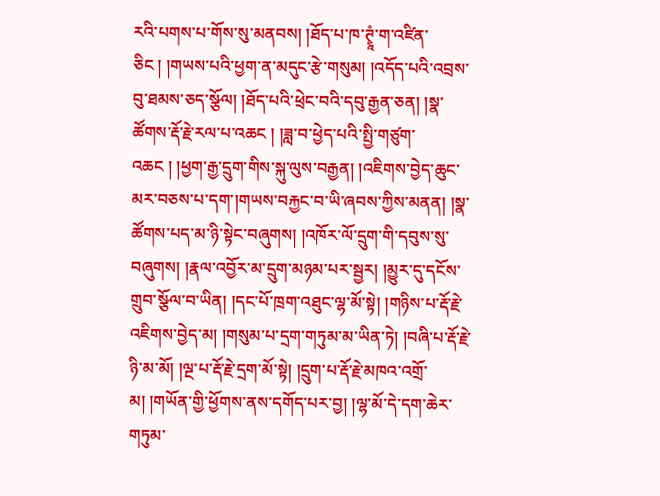རའི་པགས་པ་གོས་སུ་མནབས། །ཐོད་པ་ཁ་ཊྭཱཾ་ག་འཛིན་ཅིང ། །གཡས་པའི་ཕྱག་ན་མདུང་རྩེ་གསུམ། །འདོད་པའི་འབྲས་བུ་ཐམས་ཅད་སྩོལ། །ཐོད་པའི་ཕྲེང་བའི་དབུ་རྒྱན་ཅན། །སྣ་ཚོགས་རྡོ་རྗེ་རལ་པ་འཆང ། །ཟླ་བ་ཕྱེད་པའི་སྤྱི་གཙུག་འཆང ། །ཕྱག་རྒྱ་དྲུག་གིས་སྐུ་ལུས་བརྒྱན། །འཇིགས་བྱེད་ཆུང་མར་བཅས་པ་དག་།གཡས་བརྐྱང་བ་ཡི་ཞབས་ཀྱིས་མནན། །སྣ་ཚོགས་པད་མ་ཉི་སྟེང་བཞུགས། །འཁོར་ལོ་དྲུག་གི་དབུས་སུ་བཞུགས། །རྣལ་འབྱོར་མ་དྲུག་མཉམ་པར་སྦྱར། །མྱུར་དུ་དངོས་གྲུབ་སྩོལ་བ་ཡིན། །དང་པོ་ཁྲག་འཐུང་ལྷ་མོ་སྟེ། །གཉིས་པ་རྡོ་རྗེ་འཇིགས་བྱེད་མ། །གསུམ་པ་དྲག་གཏུམ་མ་ཡིན་ཏེ། །བཞི་པ་རྡོ་རྗེ་ཉི་མ་མོ། །ལྔ་པ་རྡོ་རྗེ་དྲག་མོ་སྟེ། །དྲུག་པ་རྡོ་རྗེ་མཁའ་འགྲོ་མ། །གཡོན་གྱི་ཕྱོགས་ནས་དགོད་པར་བྱ། །ལྷ་མོ་དེ་དག་ཆེར་གཏུམ་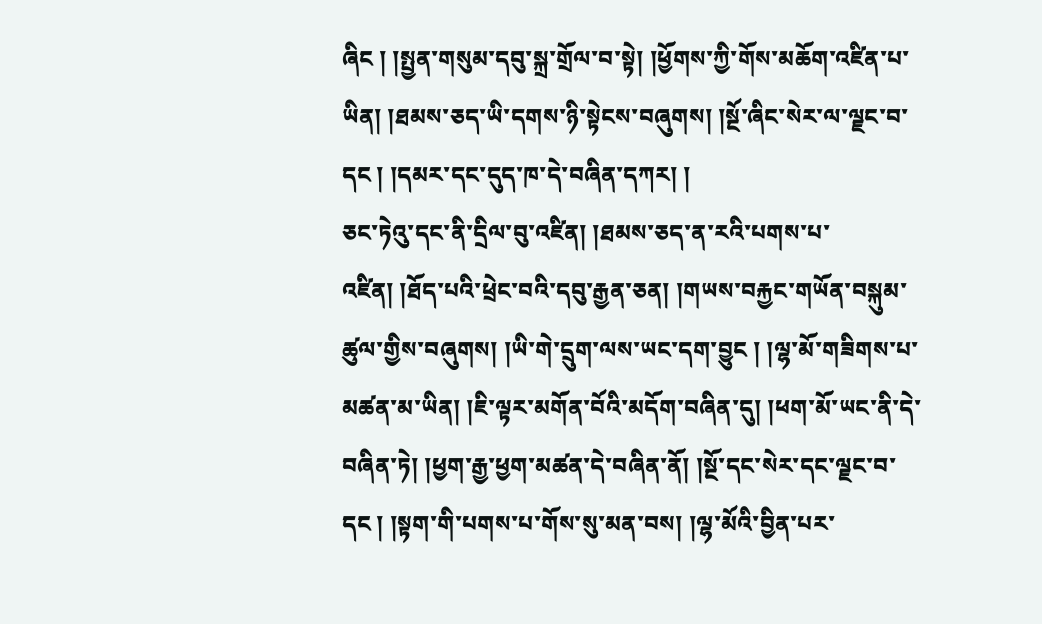ཞིང ། །སྤྱན་གསུམ་དབུ་སྐྲ་གྲོལ་བ་སྟེ། །ཕྱོགས་ཀྱི་གོས་མཆོག་འཛིན་པ་ཡིན། །ཐམས་ཅད་ཡི་དགས་ཉི་སྟེངས་བཞུགས། །སྔོ་ཞིང་སེར་ལ་ལྗང་བ་དང ། །དམར་དང་དུད་ཁ་དེ་བཞིན་དཀར། །
ཅང་ཏེའུ་དང་ནི་དྲིལ་བུ་འཛིན། །ཐམས་ཅད་ན་རའི་པགས་པ་འཛིན། །ཐོད་པའི་ཕྲེང་བའི་དབུ་རྒྱན་ཅན། །གཡས་བརྐྱང་གཡོན་བསྐུམ་ཚུལ་གྱིས་བཞུགས། །ཡི་གེ་དྲུག་ལས་ཡང་དག་བྱུང ། །ལྷ་མོ་གཟིགས་པ་མཚན་མ་ཡིན། །ཇི་ལྟར་མགོན་བོའི་མདོག་བཞིན་དུ། །ཕག་མོ་ཡང་ནི་དེ་བཞིན་ཏེ། །ཕྱག་རྒྱ་ཕྱག་མཚན་དེ་བཞིན་ནོ། །སྔོ་དང་སེར་དང་ལྗང་བ་དང ། །སྟག་གི་པགས་པ་གོས་སུ་མན་བས། །ལྷ་མོའི་བྱིན་པར་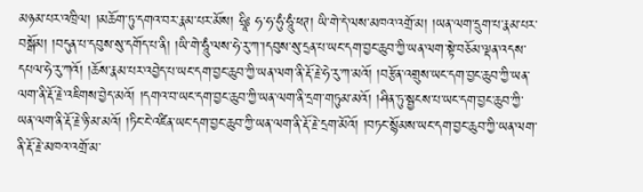མཉམ་པར་འཁྲིལ། །མཆོག་ཏུ་དགའ་བར་རྣམ་པར་མོས། ཧྲཱིཿ ཧ་ཧ་ཧུཾ་ཧཱུཾ་ཕཊ། ཡི་གེ་དེ་ལས་མཁའ་འགྲོ་མ། །ཡན་ལག་དྲུག་པ་རྣམ་པར་བསྒོམ། །བདུན་པ་དབུས་སུ་དགོད་པ་ནི། །ཡི་གེ་ཧཱུཾ་ལས་ཧེ་རུ་ཀ་།དབུས་སུ་དྲན་པ་ཡང་དག་བྱང་ཆུབ་ཀྱི་ཡན་ལག་སྟེ་བཅོམ་ལྡན་འདས་དཔལ་ཧེ་རུ་ཀའོ། །ཆོས་རྣམ་པར་འབྱེད་པ་ཡང་དག་བྱང་ཆུབ་ཀྱི་ཡན་ལག་ནི་རྡོ་རྗེ་ཧེ་རུ་ཀ་མའོ། །བརྩོན་འགྲུས་ཡང་དག་བྱང་ཆུབ་ཀྱི་ཡན་ལག་ནི་རྡོ་རྗེ་འཇིགས་བྱེད་མའོ། །དགའ་བ་ཡང་དག་བྱང་ཆུབ་ཀྱི་ཡན་ལག་ནི་དྲག་གཏུམ་མའོ། །ཤིན་ཏུ་སྦྱངས་པ་ཡང་དག་བྱང་ཆུབ་ཀྱི་ཡན་ལག་ནི་རྡོ་རྗེ་ཉི་མ་མའོ། །ཏིང་ངེ་འཛིན་ཡང་དག་བྱང་ཆུབ་ཀྱི་ཡན་ལག་ནི་རྡོ་རྗེ་དྲག་མོའོ། །བཏང་སྙོམས་ཡང་དག་བྱང་ཆུབ་ཀྱི་ཡན་ལག་ནི་རྡོ་རྗེ་མཁའ་འགྲོ་མ་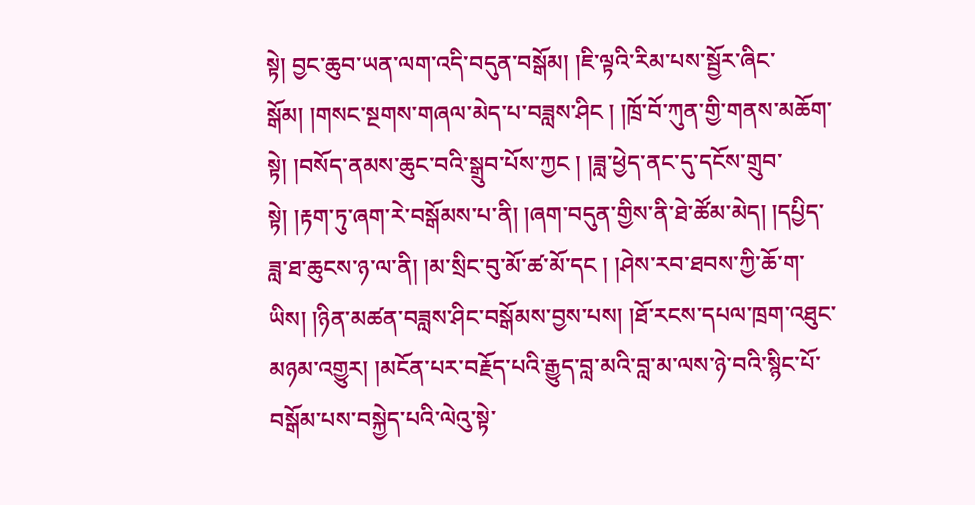སྟེ། བྱང་ཆུབ་ཡན་ལག་འདི་བདུན་བསྒོམ། །ཇི་ལྟའི་རིམ་པས་སྦྱོར་ཞིང་སྒོམ། །གསང་སྔགས་གཞལ་མེད་པ་བཟླས་ཤིང ། །ཁྲོ་བོ་ཀུན་གྱི་གནས་མཆོག་སྟེ། །བསོད་ནམས་ཆུང་བའི་སྒྲུབ་པོས་ཀྱང ། །ཟླ་ཕྱེད་ནང་དུ་དངོས་གྲུབ་སྟེ། །རྟག་ཏུ་ཞག་རེ་བསྒོམས་པ་ནི། །ཞག་བདུན་གྱིས་ནི་ཐེ་ཚོམ་མེད། །དཔྱིད་ཟླ་ཐ་ཆུངས་ཉ་ལ་ནི། །མ་སྲིང་བུ་མོ་ཚ་མོ་དང ། །ཤེས་རབ་ཐབས་ཀྱི་ཆོ་ག་ཡིས། །ཉིན་མཚན་བཟླས་ཤིང་བསྒོམས་བྱས་པས། །ཐོ་རངས་དཔལ་ཁྲག་འཐུང་མཉམ་འགྱུར། །མངོན་པར་བརྗོད་པའི་རྒྱུད་བླ་མའི་བླ་མ་ལས་ཉེ་བའི་སྙིང་པོ་བསྒོམ་པས་བསྐྱེད་པའི་ལེའུ་སྟེ་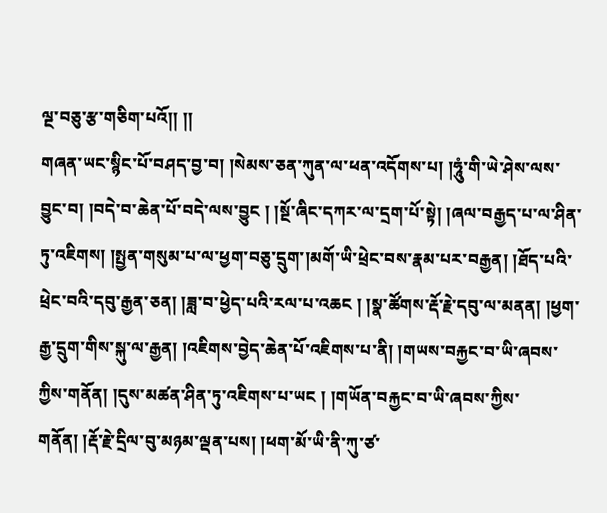ལྔ་བཅུ་རྩ་གཅིག་པའོ།། །།
གཞན་ཡང་སྙིང་པོ་བཤད་བྱ་བ། །སེམས་ཅན་ཀུན་ལ་ཕན་འདོགས་པ། །ཧཱུཾ་གི་ཡེ་ཤེས་ལས་བྱུང་བ། །བདེ་བ་ཆེན་པོ་བདེ་ལས་བྱུང ། །སྔོ་ཞིང་དཀར་ལ་དྲག་པོ་སྟེ། །ཞལ་བརྒྱད་པ་ལ་ཤིན་ཏུ་འཇིགས། །སྤྱན་གསུམ་པ་ལ་ཕྱག་བཅུ་དྲུག་།མགོ་ཡི་ཕྲེང་བས་རྣམ་པར་བརྒྱན། །ཐོད་པའི་ཕྲེང་བའི་དབུ་རྒྱན་ཅན། །ཟླ་བ་ཕྱེད་པའི་རལ་པ་འཆང ། །སྣ་ཚོགས་རྡོ་རྗེ་དབུ་ལ་མནན། །ཕྱག་རྒྱ་དྲུག་གིས་སྐུ་ལ་རྒྱན། །འཇིགས་བྱེད་ཆེན་པོ་འཇིགས་པ་ནི། །གཡས་བརྐྱང་བ་ཡི་ཞབས་ཀྱིས་གནོན། །དུས་མཚན་ཤིན་ཏུ་འཇིགས་པ་ཡང ། །གཡོན་བརྐྱང་བ་ཡི་ཞབས་ཀྱིས་གནོན། །རྡོ་རྗེ་དྲིལ་བུ་མཉམ་ལྡན་པས། །ཕག་མོ་ཡི་ནི་ཀུ་ཙ་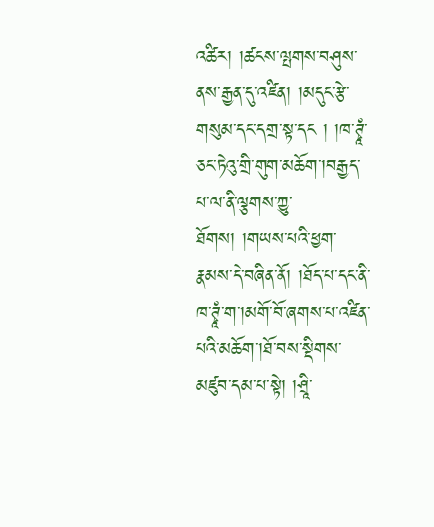འཚིར། །ཚངས་ལྤགས་བཤུས་ནས་རྒྱན་དུ་འཛིན། །མདུང་རྩེ་གསུམ་དང་དགྲ་སྟ་དང ། །ཁ་ཊྭཱཾ་ཅང་ཏེའུ་གྲི་གུག་མཆོག་།བརྒྱད་པ་ལ་ནི་ལྕགས་ཀྱུ་ཐོགས། །གཡས་པའི་ཕྱག་རྣམས་དེ་བཞིན་ནོ། །ཐོད་པ་དང་ནི་ཁ་ཊྭཱཾ་ག་།མགོ་བོ་ཞགས་པ་འཛིན་པའི་མཆོག་།ཐོ་བས་སྡིགས་མཛུབ་དམ་པ་སྟེ། །ཤྲཱི་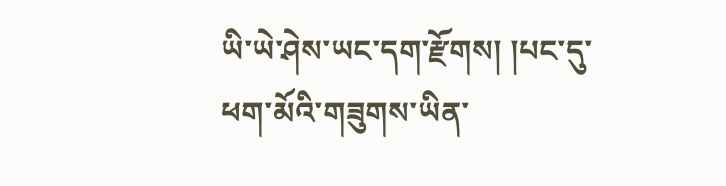ཡི་ཡེ་ཤེས་ཡང་དག་རྫོགས། །པང་དུ་ཕག་མོའི་གཟུགས་ཡིན་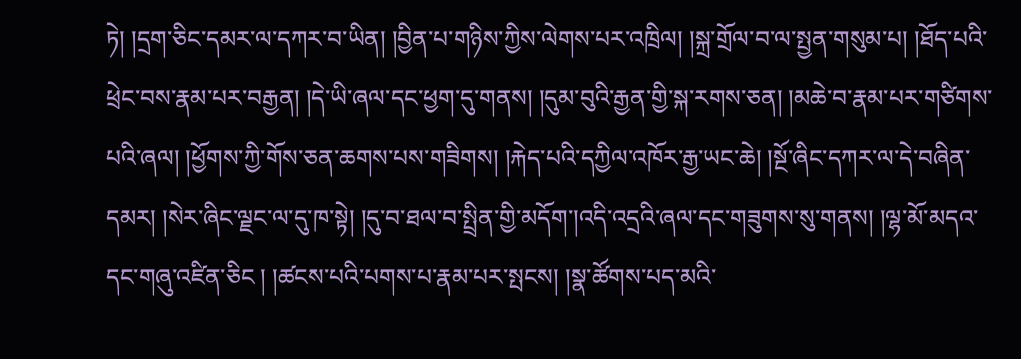ཏེ། །དྲག་ཅིང་དམར་ལ་དཀར་བ་ཡིན། །བྱིན་པ་གཉིས་ཀྱིས་ལེགས་པར་འཁྲིལ། །སྐྲ་གྲོལ་བ་ལ་སྤྱན་གསུམ་པ། །ཐོད་པའི་ཕྲེང་བས་རྣམ་པར་བརྒྱན། །དེ་ཡི་ཞལ་དང་ཕྱག་དུ་གནས། །དུམ་བུའི་རྒྱན་གྱི་སྐ་རགས་ཅན། །མཆེ་བ་རྣམ་པར་གཙིགས་པའི་ཞལ། །ཕྱོགས་ཀྱི་གོས་ཅན་ཆགས་པས་གཟིགས། །རྐེད་པའི་དཀྱིལ་འཁོར་རྒྱ་ཡང་ཆེ། །སྔོ་ཞིང་དཀར་ལ་དེ་བཞིན་དམར། །སེར་ཞིང་ལྗང་ལ་དུ་ཁ་སྟེ། །དུ་བ་ཐལ་བ་སྤྲིན་གྱི་མདོག་།འདི་འདྲའི་ཞལ་དང་གཟུགས་སུ་གནས། །ལྷ་མོ་མདའ་དང་གཞུ་འཛིན་ཅིང ། །ཚངས་པའི་པགས་པ་རྣམ་པར་སྤངས། །སྣ་ཚོགས་པད་མའི་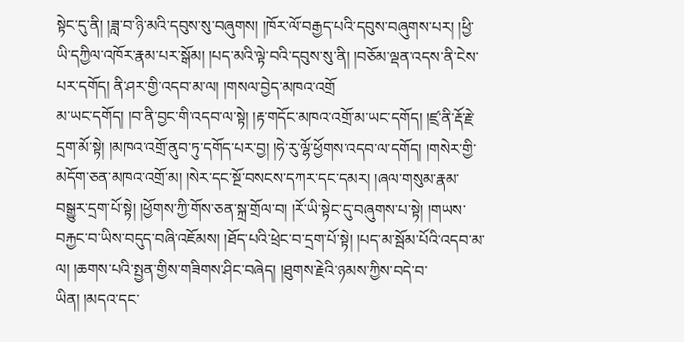སྟེང་དུ་ནི། །ཟླ་བ་ཉི་མའི་དབུས་སུ་བཞུགས། །ཁོར་ལོ་བརྒྱད་པའི་དབུས་བཞུགས་པར། །ཕྱི་ཡི་དཀྱིལ་འཁོར་རྣམ་པར་སྒོམ། །པད་མའི་ལྟེ་བའི་དབུས་སུ་ནི། །བཅོམ་ལྡན་འདས་ནི་ངེས་པར་དགོད། ནི་ཤར་གྱི་འདབ་མ་ལ། །གསལ་བྱེད་མཁའ་འགྲོ
མ་ཡང་དགོད། །བ་ནི་བྱང་གི་འདབ་ལ་སྟེ། །རྟ་གདོང་མཁའ་འགྲོ་མ་ཡང་དགོད། །ཛྲ་ནི་རྡོ་རྗེ་དྲག་མོ་སྟེ། །མཁའ་འགྲོ་ནུབ་ཏུ་དགོད་པར་བྱ། །ཧེ་རུ་ལྷོ་ཕྱོགས་འདབ་ལ་དགོད། །གསེར་གྱི་མདོག་ཅན་མཁའ་འགྲོ་མ། །སེར་དང་སྔོ་བསངས་དཀར་དང་དམར། །ཞལ་གསུམ་རྣམ་བསྒྱུར་དྲག་པོ་སྟེ། །ཕྱོགས་ཀྱི་གོས་ཅན་སྐྲ་གྲོལ་བ། །རོ་ཡི་སྟེང་དུ་བཞུགས་པ་སྟེ། །གཡས་བརྐྱང་བ་ཡིས་བདུད་བཞི་འཇོམས། །ཐོད་པའི་ཕྲེང་བ་དྲག་པོ་སྟེ། །པད་མ་སྦོམ་པོའི་འདབ་མ་ལ། །ཆགས་པའི་སྤྱན་གྱིས་གཟིགས་ཤིང་བཞེད། །ཐུགས་རྗེའི་ཉམས་ཀྱིས་བདེ་བ་ཡིན། །མདའ་དང་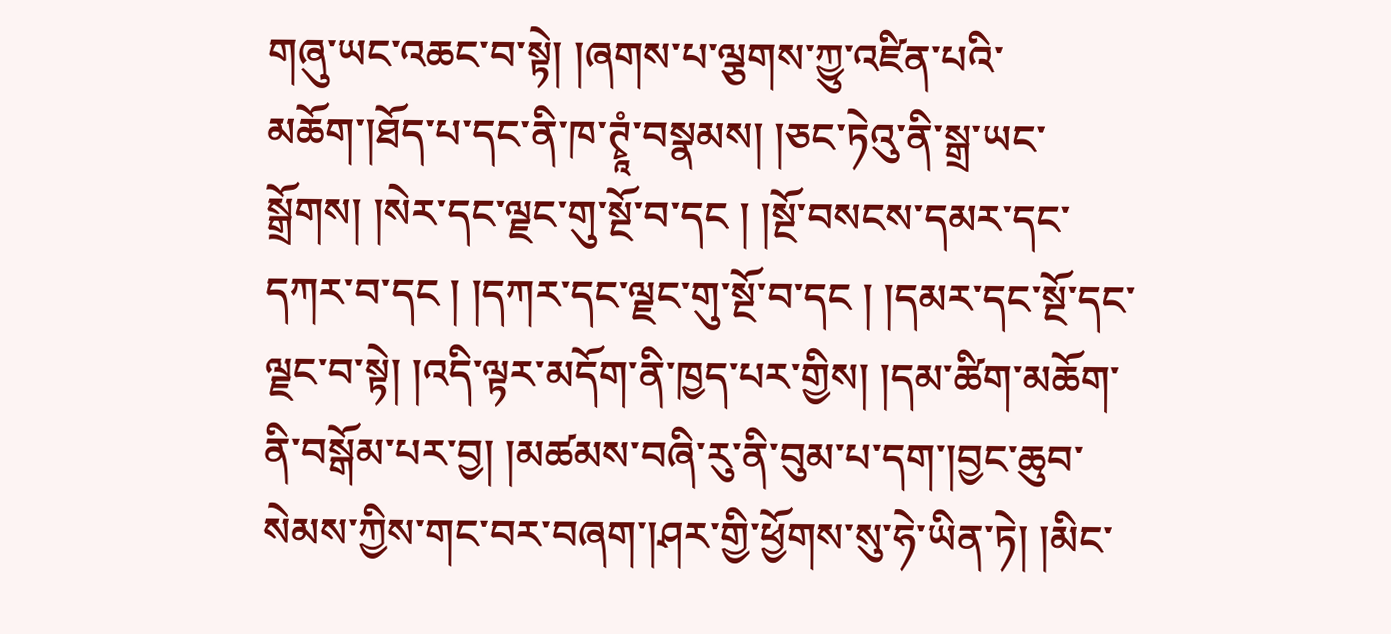གཞུ་ཡང་འཆང་བ་སྟེ། །ཞགས་པ་ལྕགས་ཀྱུ་འཛིན་པའི་མཆོག་།ཐོད་པ་དང་ནི་ཁ་ཊྭཱཾ་བསྣམས། །ཅང་ཏེའུ་ནི་སྒྲ་ཡང་སྒྲོགས། །སེར་དང་ལྗང་གུ་སྔོ་བ་དང ། །སྔོ་བསངས་དམར་དང་དཀར་བ་དང ། །དཀར་དང་ལྗང་གུ་སྔོ་བ་དང ། །དམར་དང་སྔོ་དང་ལྗང་བ་སྟེ། །འདི་ལྟར་མདོག་ནི་ཁྱད་པར་གྱིས། །དམ་ཚིག་མཆོག་ནི་བསྒོམ་པར་བྱ། །མཚམས་བཞི་རུ་ནི་བུམ་པ་དག་།བྱང་ཆུབ་སེམས་ཀྱིས་གང་བར་བཞག་།ཤར་གྱི་ཕྱོགས་སུ་ཧེ་ཡིན་ཏེ། །མིང་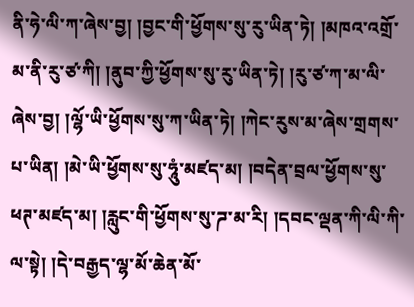ནི་ཧེ་ལི་ཀ་ཞེས་བྱ། །བྱང་གི་ཕྱོགས་སུ་རུ་ཡིན་ཏེ། །མཁའ་འགྲོ་མ་ནི་རུ་ཙ་ཀི། །ནུབ་ཀྱི་ཕྱོགས་སུ་རུ་ཡིན་ཏེ། །རུ་ཙ་ཀ་མ་ལི་ཞེས་བྱ། །ལྷོ་ཡི་ཕྱོགས་སུ་ཀ་ཡིན་ཏེ། །ཀེང་རུས་མ་ཞེས་གྲགས་པ་ཡིན། །མེ་ཡི་ཕྱོགས་སུ་ཧཱུཾ་མཛད་མ། །བདེན་བྲལ་ཕྱོགས་སུ་ཕཊ་མཛད་མ། །རླུང་གི་ཕྱོགས་སུ་ཌ་མ་རི། །དབང་ལྡན་ཀི་ལི་ཀི་ལ་སྟེ། །དེ་བརྒྱད་ལྷ་མོ་ཆེན་མོ་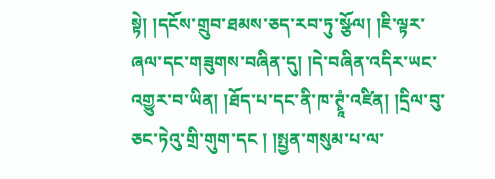སྟེ། །དངོས་གྲུབ་ཐམས་ཅད་རབ་ཏུ་སྩོལ། །ཇི་ལྟར་ཞལ་དང་གཟུགས་བཞིན་དུ། །དེ་བཞིན་འདིར་ཡང་འགྱུར་བ་ཡིན། །ཐོད་པ་དང་ནི་ཁ་ཊྭཱཾ་འཛིན། །དྲིལ་བུ་ཅང་ཏེའུ་གྲི་གུག་དང ། །སྤྱན་གསུམ་པ་ལ་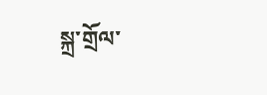སྐྲ་གྲོལ་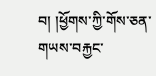བ། །ཕྱོགས་ཀྱི་གོས་ཅན་གཡས་བརྐྱང་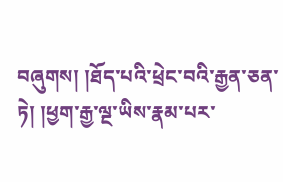བཞུགས། །ཐོད་པའི་ཕྲེང་བའི་རྒྱན་ཅན་ཏེ། །ཕྱག་རྒྱ་ལྔ་ཡིས་རྣམ་པར་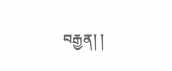བརྒྱན། །